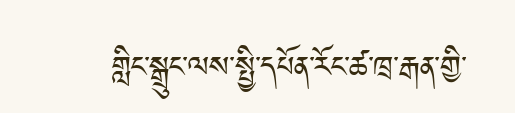གླིང་སྒྲུང་ལས་སྤྱི་དཔོན་རོང་ཚ་ཁྲ་རྒན་གྱི་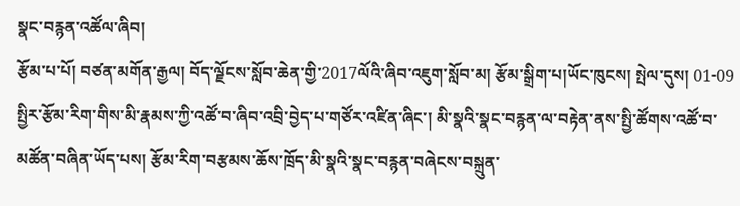སྣང་བརྙན་འཚོལ་ཞིབ།
རྩོམ་པ་པོ། བཙན་མགོན་རྒྱལ། བོད་ལྗོངས་སློབ་ཆེན་གྱི་2017ལོའི་ཞིབ་འཇུག་སློབ་མ། རྩོམ་སྒྲིག་པ།ཡོང་ཁུངས། སྤེལ་དུས། 01-09
སྤྱིར་རྩོམ་རིག་གིས་མི་རྣམས་ཀྱི་འཚོ་བ་ཞིབ་འབྲི་བྱེད་པ་གཙོར་འཛིན་ཞིང་། མི་སྣའི་སྣང་བརྙན་ལ་བརྟེན་ནས་སྤྱི་ཚོགས་འཚོ་བ་མཚོན་བཞིན་ཡོད་པས། རྩོམ་རིག་བརྩམས་ཆོས་ཁྲོད་མི་སྣའི་སྣང་བརྙན་བཞེངས་བསྐྲུན་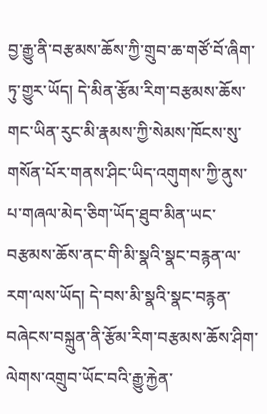བྱ་རྒྱུ་ནི་བརྩམས་ཆོས་ཀྱི་གྲུབ་ཆ་གཙོ་བོ་ཞིག་ཏུ་གྱུར་ཡོད། དེ་མིན་རྩོམ་རིག་བརྩམས་ཆོས་གང་ཡིན་རུང་མི་རྣམས་ཀྱི་སེམས་ཁོངས་སུ་གསོན་པོར་གནས་ཤིང་ཡིད་འགུགས་ཀྱི་ནུས་པ་གཞལ་མེད་ཅིག་ཡོད་ཐུབ་མིན་ཡང་བརྩམས་ཆོས་ནང་གི་མི་སྣའི་སྣང་བརྙན་ལ་རག་ལས་ཡོད། དེ་བས་མི་སྣའི་སྣང་བརྙན་བཞེངས་བསྐྲུན་ནི་རྩོམ་རིག་བརྩམས་ཆོས་ཤིག་ལེགས་འགྲུབ་ཡོང་བའི་རྒྱུ་རྐྱེན་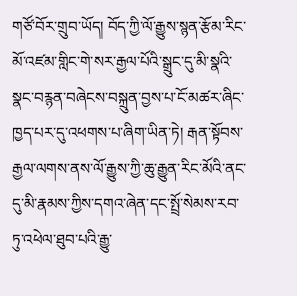གཙོ་བོར་གྲུབ་ཡོད། བོད་ཀྱི་ལོ་རྒྱུས་སྙན་རྩོམ་རིང་མོ་འཛམ་གླིང་གེ་སར་རྒྱལ་པོའི་སྒྲུང་དུ་མི་སྣའི་སྣང་བརྙན་བཞེངས་བསྐྲུན་བྱས་པ་ངོ་མཚར་ཞིང་ཁྱད་པར་དུ་འཕགས་པ་ཞིག་ཡིན་ཏེ། རྒན་སྟོབས་རྒྱལ་ལགས་ནས་ལོ་རྒྱུས་ཀྱི་ཆུ་རྒྱུན་རིང་མོའི་ནང་དུ་མི་རྣམས་ཀྱིས་དགའ་ཞེན་དང་སྤྲོ་སེམས་རབ་ཏུ་འཕེལ་ཐུབ་པའི་རྒྱུ་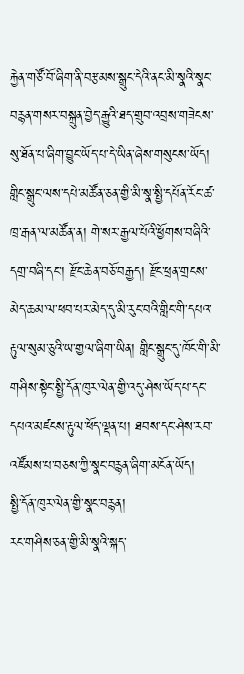རྐྱེན་གཙོ་བོ་ཞིག་ནི་བརྩམས་སྒྲུང་དེའི་ནང་མི་སྣའི་སྣང་བརྙན་གསར་བསྐྲུན་བྱེད་རྒྱུའི་ཐད་གྲུབ་འབྲས་གཟེངས་སུ་ཐོན་པ་ཞིག་བྱུང་ཡོད་པ་དེ་ཡིན་ཞེས་གསུངས་ཡོད། གླིང་སྒྲུང་ལས་དཔེ་མཚོན་ཅན་གྱི་མི་སྣ་སྤྱི་དཔོན་རོང་ཚ་ཁྲ་རྒན་ལ་མཚོན་ན། གེ་སར་རྒྱལ་པོའི་ཕྱོགས་བཞིའི་དགྲ་བཞི་དང་། རྫོང་ཆེན་བཅོ་བརྒྱད། རྫོང་ཕྲན་གྲངས་མེད་ཆམ་ལ་ཕབ་པར་མེད་དུ་མི་རུང་བའི་གླིང་གི་དཔའ་རྟུལ་སུམ་ཅུའི་ཡ་གྱལ་ཞིག་ཡིན། གླིང་སྒྲུང་དུ་ཁོང་གི་མི་གཤིས་སྟེང་སྤྱི་དོན་ཁུར་ལེན་གྱི་འདུ་ཤེས་ཡོད་པ་དང་དཔའ་མཛངས་རྟུལ་ཕོད་ལྡན་པ། ཐབས་དང་ཤེས་རབ་འཛོམས་པ་བཅས་ཀྱི་སྣང་བརྙན་ཞིག་མངོན་ཡོད།
སྤྱི་དོན་ཁུར་ལེན་གྱི་སྣང་བརྙན།
རང་གཤིས་ཅན་གྱི་མི་སྣའི་སྐད་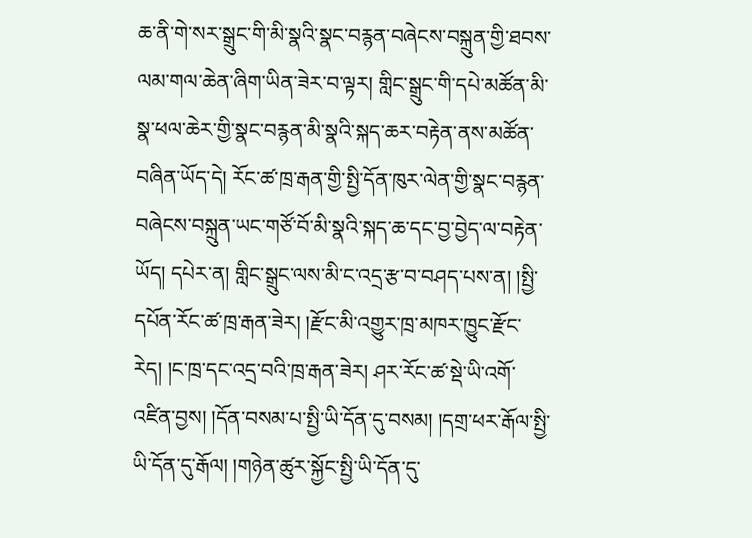ཆ་ནི་གེ་སར་སྒྲུང་གི་མི་སྣའི་སྣང་བརྙན་བཞེངས་བསྐྲུན་གྱི་ཐབས་ལམ་གལ་ཆེན་ཞིག་ཡིན་ཟེར་བ་ལྟར། གླིང་སྒྲུང་གི་དཔེ་མཚོན་མི་སྣ་ཕལ་ཆེར་གྱི་སྣང་བརྙན་མི་སྣའི་སྐད་ཆར་བརྟེན་ནས་མཚོན་བཞིན་ཡོད་དེ། རོང་ཚ་ཁྲ་རྒན་གྱི་སྤྱི་དོན་ཁུར་ལེན་གྱི་སྣང་བརྙན་བཞེངས་བསྐྲུན་ཡང་གཙོ་བོ་མི་སྣའི་སྐད་ཆ་དང་བྱ་བྱེད་ལ་བརྟེན་ཡོད། དཔེར་ན། གླིང་སྒྲུང་ལས་མི་ང་འདྲ་རྩ་བ་བཤད་པས་ན། །སྤྱི་དཔོན་རོང་ཚ་ཁྲ་རྒན་ཟེར། །རྫོང་མི་འགྱུར་ཁྲ་མཁར་ཁྱུང་རྫོང་རེད། །ང་ཁྲ་དང་འདྲ་བའི་ཁྲ་རྒན་ཟེར། ཤར་རོང་ཚ་སྡེ་ཡི་འགོ་འཛིན་བྱས། །དོན་བསམ་པ་སྤྱི་ཡི་དོན་དུ་བསམ། །དགྲ་ཕར་རྒོལ་སྤྱི་ཡི་དོན་དུ་རྒོལ། །གཉེན་ཚུར་སྐྱོང་སྤྱི་ཡི་དོན་དུ་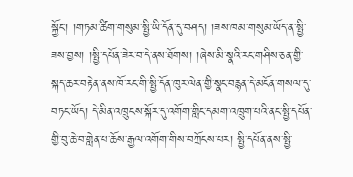སྐྱོང་། །གཏམ་ཚིག་གསུམ་སྤྱི་ཡི་དོན་དུ་བཤད། །ཟས་ཁམ་གསུམ་ཡོད་ན་སྤྱི་ཟས་བྱས། །སྤྱི་དཔོན་ཟེར་བ་དེ་ནས་ཐོགས། །ཞེས་མི་སྣའི་རང་གཤིས་ཅན་གྱི་སྐད་ཆར་བརྟེན་ནས་ཁོ་རང་གི་སྤྱི་དོན་ཁུར་ལེན་གྱི་སྣང་བརྙན་དེ་མངོན་གསལ་དུ་བཏང་ཡོད། དེ་མིན་འཁྲུངས་སྐོར་དུ་འགོག་གླིང་དམག་འཁྲུག་པའི་ནང་སྤྱི་དཔོན་གྱི་བུ་ཆེ་བ་གླེན་པ་ཆོས་རྒྱལ་འགོག་གིས་བཀྲོངས་པར། སྤྱི་དཔོན་ནས་སྤྱི་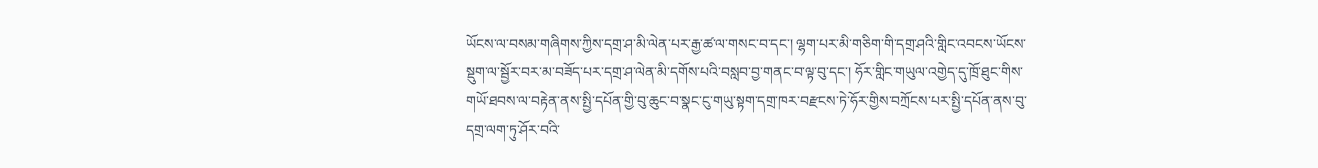ཡོངས་ལ་བསམ་གཞིགས་ཀྱིས་དགྲ་ཤ་མི་ལེན་པར་རྒྱ་ཚ་ལ་གསང་བ་དང་། ལྷག་པར་མི་གཅིག་གི་དགྲ་ཤའི་གླིང་འབངས་ཡོངས་སྡུག་ལ་སྦྱོར་བར་མ་བཟོད་པར་དགྲ་ཤ་ལེན་མི་དགོས་པའི་བསླབ་བྱ་གནང་བ་ལྟ་བུ་དང་། ཧོར་གླིང་གཡུལ་འགྱེད་དུ་ཁྲོ་ཐུང་གིས་གཡོ་ཐབས་ལ་བརྟེན་ནས་སྤྱི་དཔོན་གྱི་བུ་ཆུང་བ་སྣང་ངུ་གཡུ་སྟག་དགྲ་ཁར་བརྫངས་ཏེ་ཧོར་གྱིས་བཀྲོངས་པར་སྤྱི་དཔོན་ནས་བུ་དགྲ་ལག་ཏུ་ཤོར་བའི་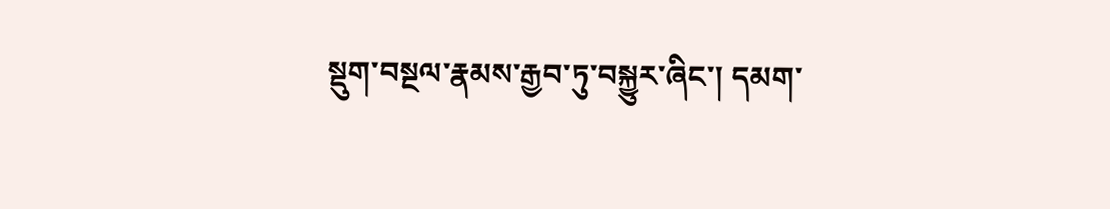སྡུག་བསྔལ་རྣམས་རྒྱབ་ཏུ་བསྐྱུར་ཞིང་། དམག་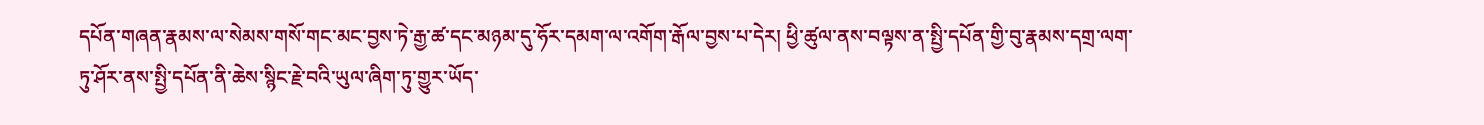དཔོན་གཞན་རྣམས་ལ་སེམས་གསོ་གང་མང་བྱས་ཏེ་རྒྱ་ཚ་དང་མཉམ་དུ་ཧོར་དམག་ལ་འགོག་རྒོལ་བྱས་པ་དེར། ཕྱི་ཚུལ་ནས་བལྟས་ན་སྤྱི་དཔོན་གྱི་བུ་རྣམས་དགྲ་ལག་ཏུ་ཤོར་ནས་སྤྱི་དཔོན་ནི་ཆེས་སྙིང་རྗེ་བའི་ཡུལ་ཞིག་ཏུ་གྱུར་ཡོད་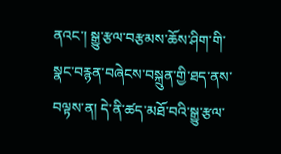ནའང་། སྒྱུ་རྩལ་བརྩམས་ཆོས་ཤིག་གི་སྣང་བརྙན་བཞེངས་བསྐྲུན་གྱི་ཐད་ནས་བལྟས་ན། དེ་ནི་ཚད་མཐོ་བའི་སྒྱུ་རྩལ་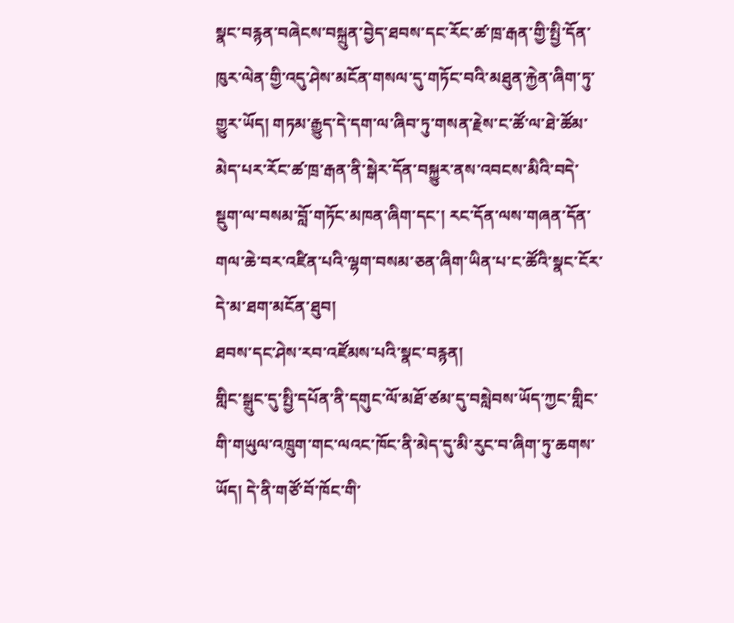སྣང་བརྙན་བཞེངས་བསྐྲུན་བྱེད་ཐབས་དང་རོང་ཚ་ཁྲ་རྒན་གྱི་སྤྱི་དོན་ཁུར་ལེན་གྱི་འདུ་ཤེས་མངོན་གསལ་དུ་གཏོང་བའི་མཐུན་རྐྱེན་ཞིག་ཏུ་གྱུར་ཡོད། གཏམ་རྒྱུད་དེ་དག་ལ་ཞིབ་ཏུ་གསན་རྗེས་ང་ཚོ་ལ་ཐེ་ཚོམ་མེད་པར་རོང་ཚ་ཁྲ་རྒན་ནི་སྒེར་དོན་བསྐྱུར་ནས་འབངས་མིའི་བདེ་སྡུག་ལ་བསམ་བློ་གཏོང་མཁན་ཞིག་དང་། རང་དོན་ལས་གཞན་དོན་གལ་ཆེ་བར་འཛིན་པའི་ལྷག་བསམ་ཅན་ཞིག་ཡིན་པ་ང་ཚོའི་སྣང་ངོར་དེ་མ་ཐག་མངོན་ཐུབ།
ཐབས་དང་ཤེས་རབ་འཛོམས་པའི་སྣང་བརྙན།
གླིང་སྒྲུང་དུ་སྤྱི་དཔོན་ནི་དགུང་ལོ་མཐོ་ཙམ་དུ་བསླེབས་ཡོད་ཀྱང་གླིང་གི་གཡུལ་འཁྲུག་གང་ལའང་ཁོང་ནི་མེད་དུ་མི་རུང་བ་ཞིག་ཏུ་ཆགས་ཡོད། དེ་ནི་གཙོ་བོ་ཁོང་གི་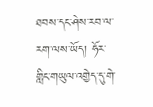ཐབས་དང་ཤེས་རབ་ལ་རག་ལས་ཡོད། ཧོར་གླིང་གཡུལ་འགྱེད་དུ་གེ་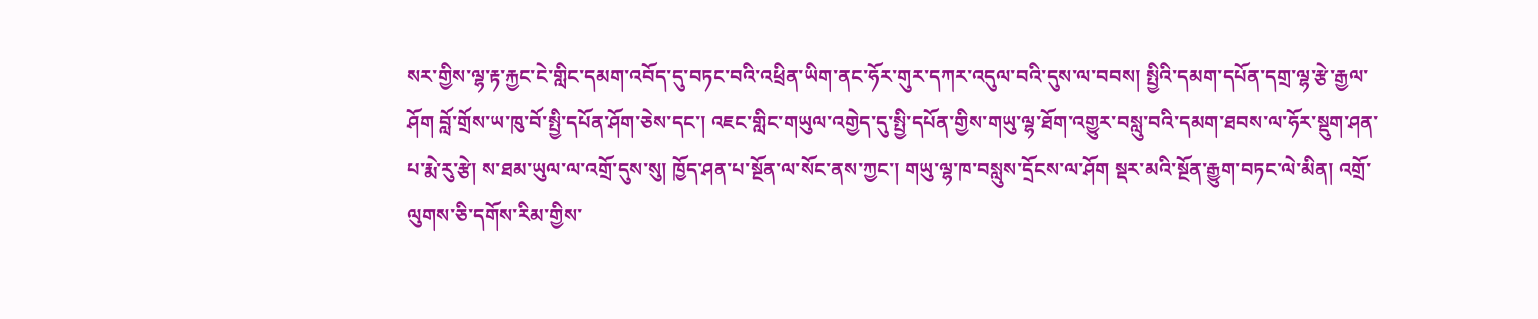སར་གྱིས་ལྷ་རྟ་རྐྱང་ངེ་གླིང་དམག་འབོད་དུ་བཏང་བའི་འཕྲིན་ཡིག་ནང་ཧོར་གུར་དཀར་འདུལ་བའི་དུས་ལ་བབས། སྤྱིའི་དམག་དཔོན་དགྲ་ལྷ་རྩེ་རྒྱལ་ཤོག བློ་གྲོས་ཡ་ཁུ་བོ་སྤྱི་དཔོན་ཤོག་ཅེས་དང་། འཇང་གླིང་གཡུལ་འགྱེད་དུ་སྤྱི་དཔོན་གྱིས་གཡུ་ལྷ་ཐོག་འགྱུར་བསླུ་བའི་དམག་ཐབས་ལ་ཧོར་སྡུག་ཤན་པ་རྨེ་རུ་རྩེ། ས་ཐམ་ཡུལ་ལ་འགྲོ་དུས་སུ། ཁྱོད་ཤན་པ་སྔོན་ལ་སོང་ནས་ཀྱང་། གཡུ་ལྷ་ཁ་བསླུས་དྲོངས་ལ་ཤོག སྡར་མའི་སྔོན་རྒྱུག་བཏང་ལེ་མིན། འགྲོ་ལུགས་ཅི་དགོས་རིམ་གྱིས་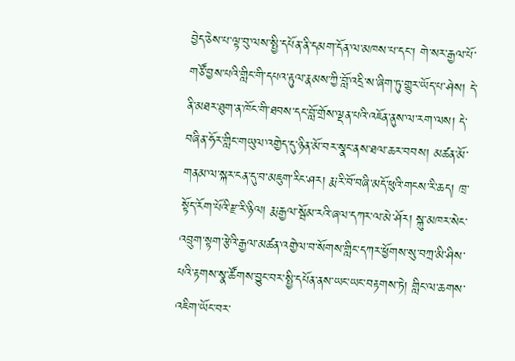བྱེད་ཅེས་པ་ལྟ་བུ་ལས་སྤྱི་དཔོན་ནི་དམག་དོན་ལ་མཁས་པ་དང་། གེ་སར་རྒྱལ་པོ་གཙོ་བྱས་པའི་གླིང་གི་དཔའ་རྟུལ་རྣམས་ཀྱི་བློ་འདྲི་ས་ཞིག་ཏུ་གྱུར་ཡོད་པ་ཤེས། དེ་ནི་མཐར་ཐུག་ན་ཁོང་གི་ཐབས་དང་བློ་གྲོས་ལྡན་པའི་འཇོན་ནུས་ལ་རག་ལས། དེ་བཞིན་ཧོར་གླིང་གཡུལ་འགྱེད་དུ་ཉིན་མོ་བར་སྣང་ནས་ཐལ་ཆར་བབས། མཚན་མོ་གནམ་ལ་སྐར་ངན་དུ་བ་མཇུག་རིང་ཤར། རྨ་རི་བོ་བཞི་མདོ་ཕུའི་གངས་རི་ཆད། ཁྲ་སྟོད་རོག་པོའི་རྫ་རི་ཉིལ། རྨ་རྒྱལ་སྦོམ་རའི་ཞལ་དཀར་ལ་མེ་ཤོར། སྐུ་མཁར་སེང་འབྲུག་སྟག་རྩེའི་རྒྱལ་མཚན་འགྱེལ་བ་སོགས་གླིང་དཀར་ཕྱོགས་སུ་བཀྲ་མི་ཤིས་པའི་རྟགས་སྣ་ཚོགས་བྱུང་བར་སྤྱི་དཔོན་ནས་ཡང་ཡང་བརྟགས་ཏེ། གླིང་ལ་ཆགས་འཇིག་ཡོང་བར་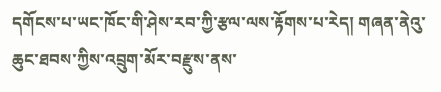དགོངས་པ་ཡང་ཁོང་གི་ཤེས་རབ་ཀྱི་རྩལ་ལས་རྟོགས་པ་རེད། གཞན་ནེའུ་ཆུང་ཐབས་ཀྱིས་འབྲུག་མོར་བརྫུས་ནས་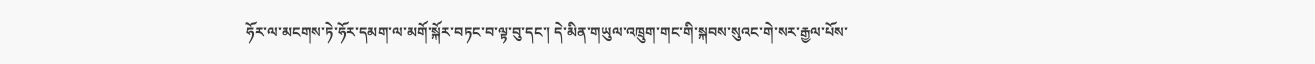ཧོར་ལ་མངགས་ཏེ་ཧོར་དམག་ལ་མགོ་སྐོར་བཏང་བ་ལྟ་བུ་དང་། དེ་མིན་གཡུལ་འཁྲུག་གང་གི་སྐབས་སུའང་གེ་སར་རྒྱལ་པོས་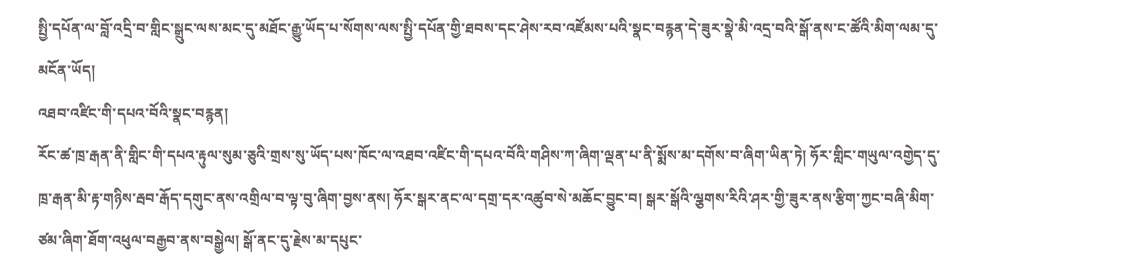སྤྱི་དཔོན་ལ་བློ་འདྲི་བ་གླིང་སྒྲུང་ལས་མང་དུ་མཐོང་རྒྱུ་ཡོད་པ་སོགས་ལས་སྤྱི་དཔོན་གྱི་ཐབས་དང་ཤེས་རབ་འཛོམས་པའི་སྣང་བརྙན་དེ་ཟུར་སྣེ་མི་འདྲ་བའི་སྒོ་ནས་ང་ཚོའི་མིག་ལམ་དུ་མངོན་ཡོད།
འཐབ་འཛིང་གི་དཔའ་བོའི་སྣང་བརྙན།
རོང་ཚ་ཁྲ་རྒན་ནི་གླིང་གི་དཔའ་རྟུལ་སུམ་ཅུའི་གྲས་སུ་ཡོད་པས་ཁོང་ལ་འཐབ་འཛིང་གི་དཔའ་བོའི་གཤིས་ཀ་ཞིག་ལྡན་པ་ནི་སྨོས་མ་དགོས་བ་ཞིག་ཡིན་ཏེ། ཧོར་གླིང་གཡུལ་འགྱེད་དུ་ཁྲ་རྒན་མི་རྟ་གཉིས་རྦབ་རྒོད་དགུང་ནས་འགྲིལ་བ་ལྟ་བུ་ཞིག་བྱས་ནས། ཧོར་སྒར་ནང་ལ་དགྲ་དར་འཚུབ་སེ་མཆོང་བྱུང་བ། སྒར་སྒོའི་ལྕགས་རིའི་ཤར་གྱི་ཟུར་ནས་རྩིག་ཀྱང་བཞི་མིག་ཙམ་ཞིག་ཐོག་འཕུལ་བརྒྱབ་ནས་བསྒྱེལ། སྒོ་ནང་དུ་རྗེས་མ་དཔུང་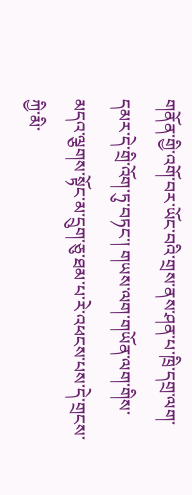གནོན་གྱི་འགོ་བར་ཡོང་བའི་གྲས་ནས་ཤན་པ་ཁྲི་དགྲ་ལག་དམར་དེ་གྲི་འོག་ཏུ་བཏང་། གཡས་ལག་གཡོན་ལག་གིས་མདའ་ལྕགས་སྟོང་མ་དྲུག་ཅུ་ཐམ་པ་རེ་འཕངས་པས་དེ་གྲངས་ཀྱི་མི་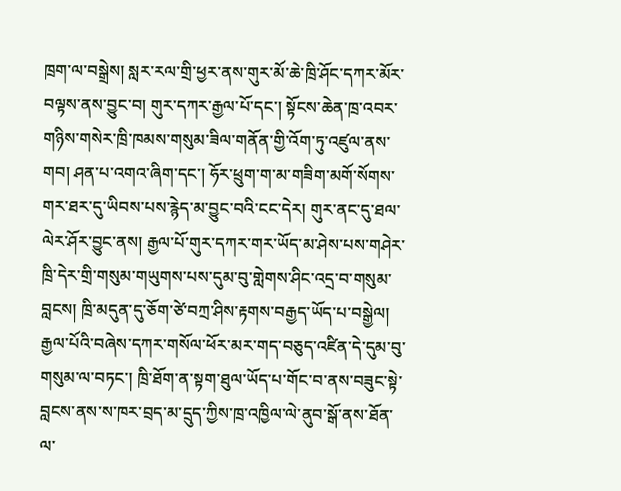ཁྲག་ལ་བསྒྲེས། སླར་རལ་གྲི་ཕྱར་ནས་གུར་མོ་ཆེ་ཁྲི་ཤོང་དཀར་མོར་བལྟས་ནས་བྱུང་བ། གུར་དཀར་རྒྱལ་པོ་དང་། སྟོངས་ཆེན་ཁྲ་འབར་གཉིས་གསེར་ཁྲི་ཁམས་གསུམ་ཟིལ་གནོན་གྱི་འོག་ཏུ་འཛུལ་ནས་གབ། ཤན་པ་འགའ་ཞིག་དང་། ཧོར་ཕྲུག་ག་མ་གཟིག་མགོ་སོགས་གར་ཐར་དུ་ཡིབས་པས་རྙེད་མ་བྱུང་བའི་ངང་དེར། གུར་ནང་དུ་ཐལ་ལེར་ཤོར་བྱུང་ནས། རྒྱལ་པོ་གུར་དཀར་གར་ཡོད་མ་ཤེས་པས་གཤེར་ཁྲི་དེར་གྲི་གསུམ་གཡུགས་པས་དུམ་བུ་གླེགས་ཤིང་འདྲ་བ་གསུམ་བླངས། ཁྲི་མདུན་དུ་ཅོག་ཙེ་བཀྲ་ཤིས་རྟགས་བརྒྱད་ཡོད་པ་བསྒྱེལ། རྒྱལ་པོའི་བཞེས་དཀར་གསོལ་ཕོར་མར་གད་བཅུད་འཛིན་དེ་དུམ་བུ་གསུམ་ལ་བཏང་། ཁྲི་ཐོག་ན་སྟག་ཐུལ་ཡོད་པ་གོང་བ་ནས་བཟུང་སྟེ་བླངས་ནས་ས་ཁར་བྲད་མ་དྲུད་ཀྱིས་ཁྲ་འཁྱིལ་ལེ་ནུབ་སྒོ་ནས་ཐོན་ལ་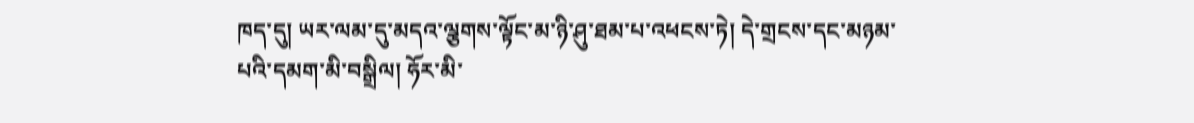ཁད་དུ། ཡར་ལམ་དུ་མདའ་ལྕགས་ལྟོང་མ་ཉི་ཤུ་ཐམ་པ་འཕངས་ཏེ། དེ་གྲངས་དང་མཉམ་པའི་དམག་མི་བསྒྲིལ། ཧོར་མི་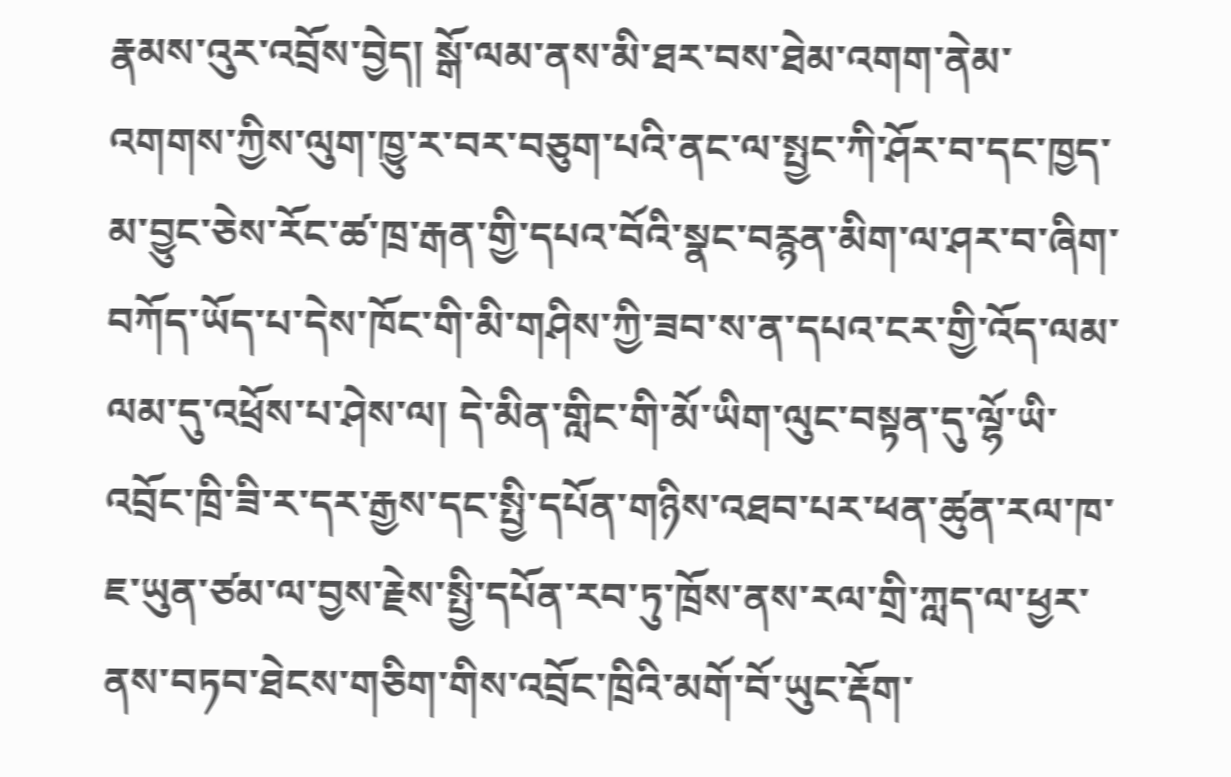རྣམས་འུར་འབྲོས་བྱེད། སྒོ་ལམ་ནས་མི་ཐར་བས་ཐེམ་འགག་ནེམ་འགགས་ཀྱིས་ལུག་ཁྱུ་ར་བར་བཅུག་པའི་ནང་ལ་སྤྱང་ཀི་ཤོར་བ་དང་ཁྱད་མ་བྱུང་ཅེས་རོང་ཚ་ཁྲ་རྒན་གྱི་དཔའ་བོའི་སྣང་བརྙན་མིག་ལ་ཤར་བ་ཞིག་བཀོད་ཡོད་པ་དེས་ཁོང་གི་མི་གཤིས་ཀྱི་ཟབ་ས་ན་དཔའ་ངར་གྱི་འོད་ལམ་ལམ་དུ་འཕྲོས་པ་ཤེས་ལ། དེ་མིན་གླིང་གི་མོ་ཡིག་ལུང་བསྟན་དུ་ལྷོ་ཡི་འབྲོང་ཁྲི་ཟི་ར་དར་རྒྱས་དང་སྤྱི་དཔོན་གཉིས་འཐབ་པར་ཕན་ཚུན་རལ་ཁ་ཇ་ཡུན་ཙམ་ལ་བྱས་རྗེས་སྤྱི་དཔོན་རབ་ཏུ་ཁྲོས་ནས་རལ་གྲི་ཀླད་ལ་ཕྱར་ནས་བཏབ་ཐེངས་གཅིག་གིས་འབྲོང་ཁྲིའི་མགོ་བོ་ཡུང་རྡོག་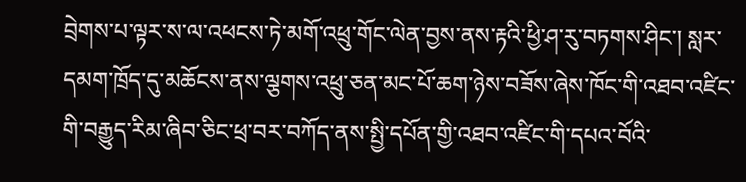བྲེགས་པ་ལྟར་ས་ལ་འཕངས་ཏེ་མགོ་འཕྲུ་གོང་ལེན་བྱས་ནས་རྟའི་ཕྱི་ཤ་རུ་བཏགས་ཤིང་། སླར་དམག་ཁྲོད་དུ་མཆོངས་ནས་ལྕགས་འཕྲུ་ཅན་མང་པོ་ཆག་ཉེས་བཟོས་ཞེས་ཁོང་གི་འཐབ་འཛིང་གི་བརྒྱུད་རིམ་ཞིབ་ཅིང་ཕྲ་བར་བཀོད་ནས་སྤྱི་དཔོན་གྱི་འཐབ་འཛིང་གི་དཔའ་བོའི་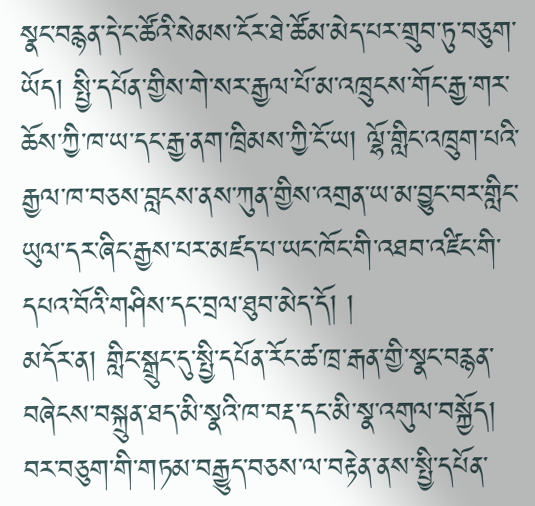སྣང་བརྙན་དེ་ང་ཚོའི་སེམས་ངོར་ཐེ་ཚོམ་མེད་པར་གྲུབ་ཏུ་བཅུག་ཡོད། སྤྱི་དཔོན་གྱིས་གེ་སར་རྒྱལ་པོ་མ་འཁྲུངས་གོང་རྒྱ་གར་ཆོས་ཀྱི་ཁ་ཡ་དང་རྒྱ་ནག་ཁྲིམས་ཀྱི་ངོ་ཡ། ལྷོ་གླིང་འཁྲུག་པའི་རྒྱལ་ཁ་བཅས་བླངས་ནས་ཀུན་གྱིས་འགྲན་ཡ་མ་བྱུང་བར་གླིང་ཡུལ་དར་ཞིང་རྒྱས་པར་མཛད་པ་ཡང་ཁོང་གི་འཐབ་འཛིང་གི་དཔའ་བོའི་གཤིས་དང་བྲལ་ཐུབ་མེད་དོ། །
མདོར་ན། གླིང་སྒྲུང་དུ་སྤྱི་དཔོན་རོང་ཚ་ཁྲ་རྒན་གྱི་སྣང་བརྙན་བཞེངས་བསྐྲུན་ཐད་མི་སྣའི་ཁ་བརྡ་དང་མི་སྣ་འགུལ་བསྐྱོད། བར་བཅུག་གི་གཏམ་བརྒྱུད་བཅས་ལ་བརྟེན་ནས་སྤྱི་དཔོན་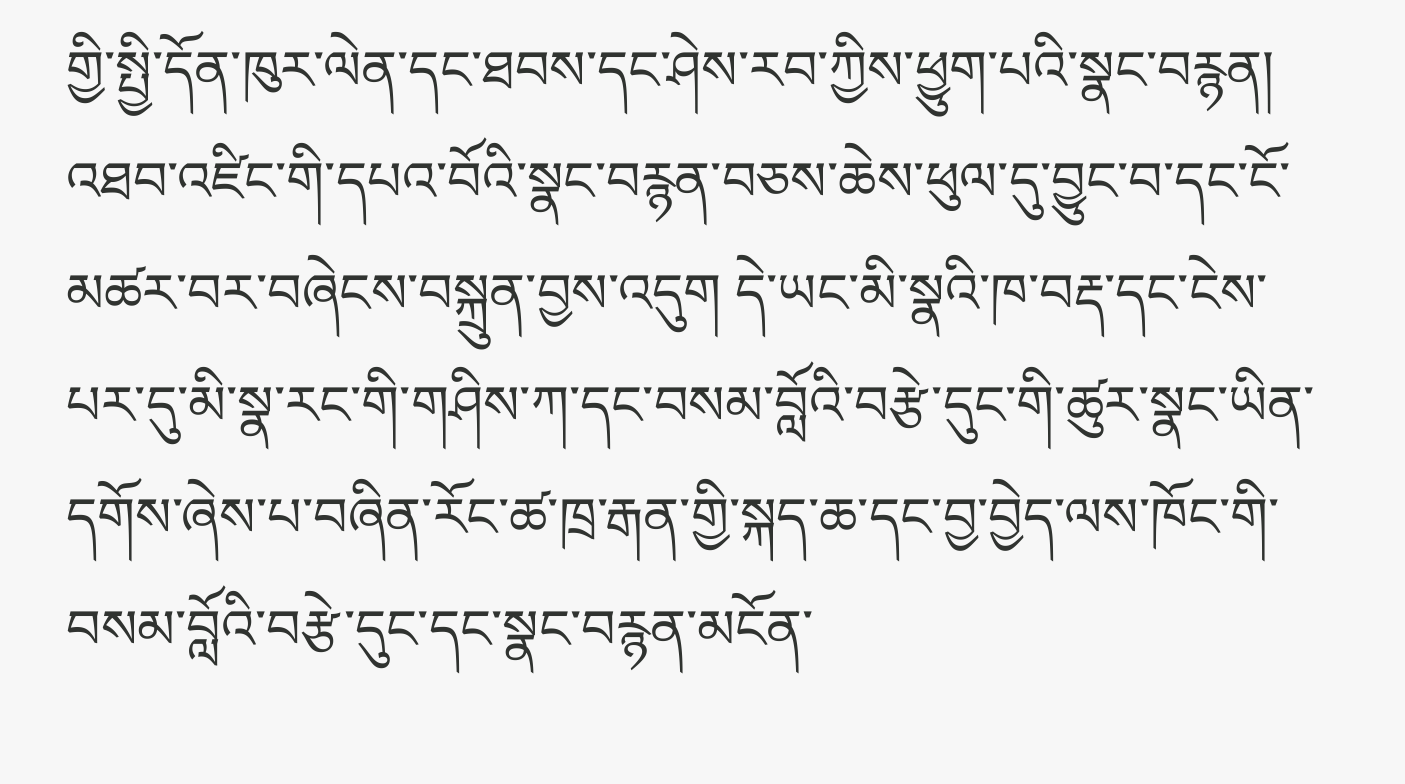གྱི་སྤྱི་དོན་ཁུར་ལེན་དང་ཐབས་དང་ཤེས་རབ་ཀྱིས་ཕྱུག་པའི་སྣང་བརྙན། འཐབ་འཛིང་གི་དཔའ་བོའི་སྣང་བརྙན་བཅས་ཆེས་ཕུལ་དུ་བྱུང་བ་དང་ངོ་མཚར་བར་བཞེངས་བསྐྲུན་བྱས་འདུག དེ་ཡང་མི་སྣའི་ཁ་བརྡ་དང་ངེས་པར་དུ་མི་སྣ་རང་གི་གཤིས་ཀ་དང་བསམ་བློའི་བརྩེ་དུང་གི་ཚུར་སྣང་ཡིན་དགོས་ཞེས་པ་བཞིན་རོང་ཚ་ཁྲ་རྒན་གྱི་སྐད་ཆ་དང་བྱ་བྱེད་ལས་ཁོང་གི་བསམ་བློའི་བརྩེ་དུང་དང་སྣང་བརྙན་མངོན་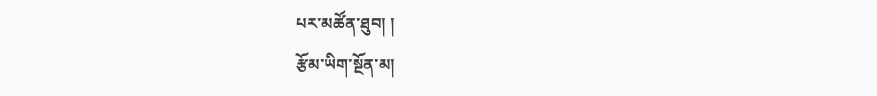པར་མཚོན་ཐུབ། །
རྩོམ་ཡིག་སྔོན་མ།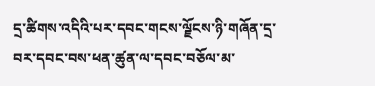དྲ་ཚིགས་འདིའི་པར་དབང་གངས་ལྗོངས་ཉི་གཞོན་དྲ་བར་དབང་བས་ཕན་ཚུན་ལ་དབང་བཅོལ་མ་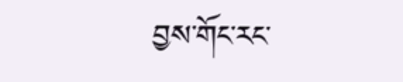བྱས་གོང་རང་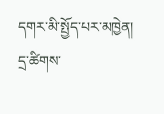དགར་མི་སྤྱོད་པར་མཁྱེན།
དྲ་ཚིགས་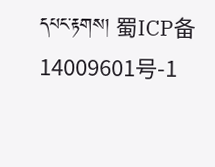དཔང་རྟགས། 蜀ICP备14009601号-1